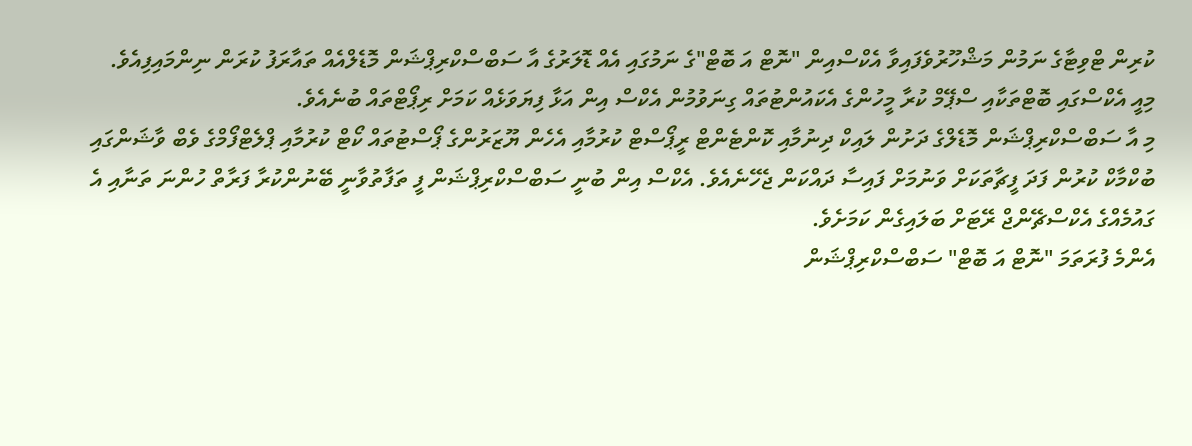ކުރިން ޓްވިޓާގެ ނަމުން މަޝްހޫރުވެފައިވާ އެކްސްއިން "ނޮޓް އަ ބޮޓް"ގެ ނަމުގައި އެއް ޑޮލަރުގެ އާ ސަބްސްކްރިޕްޝަން މޮޑެލްއެއް ތައާރަފު ކުރަން ނިންމައިފިއެވެ.
މިއީ އެކްސްގައި ބޮޓްތަކާއި ސްޕޭމް ކުރާ މީހުންގެ އެކައުންޓުތައް ގިނަވުމުން އެކްސް އިން އަޅާ ފިޔަވަޅެއް ކަމަށް ރިޕޯޓްތައް ބުނެއެވެ.
މި އާ ސަބްސްކްރިޕްޝަން މޮޑެލްގެ ދަށުން ލައިކް ދިނުމާއި ކޮންޓެންޓް ރީޕޯސްޓް ކުރުމާއި އެހެން ޔޫޒަރުންގެ ޕޯސްޓުތައް ކޯޓް ކުރުމާއި ޕްލެޓްފޯމްގެ ވެބް ވާޝަންގައި ބުކްމާކް ކުރުން ފަދަ ފީޗާތަކަށް ވަނުމަށް ފައިސާ ދައްކަން ޖެހޭނެއެވެ. އެކްސް އިން ބުނީ ސަބްސްކްރިޕްޝަން ފީ ތަފާތުވާނީ ބޭނުންކުރާ ފަރާތް ހުންނަ ތަނާއި އެ ގައުމެއްގެ އެކްސްޗޭންޖް ރޭޓަށް ބަލައިގެން ކަމަށެވެ.
އެންމެ ފުރަތަމަ "ނޮޓް އަ ބޮޓް" ސަބްސްކްރިޕްޝަން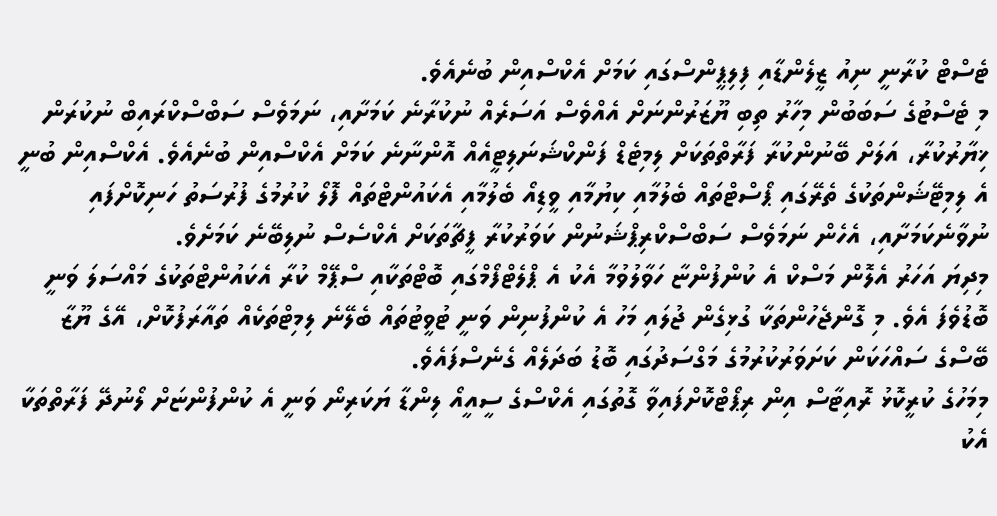ޓެސްޓް ކުރާނީ ނިއު ޒީލެންޑާއި ފިލިޕީންސްގައި ކަމަށް އެކްސްއިން ބުނެއެވެ.
މި ޓެސްޓުގެ ސަބަބުން މިހާރު ތިބި ޔޫޒަރުންނަށް އެއްވެސް އަސަރެއް ނުކުރާނެ ކަމަށާއި، ނަމަވެސް ސަބްސްކްރައިބް ނުކުރަން ޚިޔާރުކުރާ، އަލަށް ބޭނުންކުރާ ފަރާތްތަކަށް ލިމިޓެޑް ފަންކްޝަނަލިޓީއެއް އޮންނާނެ ކަމަށް އެކްސްއިން ބުނެއެވެ. އެކްސްއިން ބުނީ އެ ލިމިޓޭޝަންތަކުގެ ތެރޭގައި ޕޯސްޓްތައް ބެލުމާއި ކިޔުމާއި ވީޑިއޯ ބެލުމާއި އެކައުންޓްތައް ފޮލޯ ކުރުމުގެ ފުރުސަތު ހަނިކޮށްފައި ނުވާނެކަމަށާއި، އެހެން ނަމަވެސް ސަބްސްކްރިޕްޝަނުން ކަވަރުކުރާ ފީޗާތަކަށް އެކްސެސް ނުލިބޭނެ ކަމަށެވެ.
މިދިޔަ އަހަރު އެލޮން މަސްކް އެ ކުންފުންޏާ ހަވާލުވުމާ އެކު އެ ޕްލެޓްފޯމްގައި ބޮޓްތަކާއި ސްޕޭމް ކުރާ އެކައުންޓްތަކުގެ މައްސަލަ ވަނީ ބޮޑުވެފަ އެވެ. މި ގޮންޖެހުންތަކާ ގުޅިގެން ޖުލައި މަހު އެ ކުންފުނިން ވަނީ ޓުވީޓުތައް ބެލޭނެ ލިމިޓްތަކެއް ތައާރަފުކޮށް، އޭގެ ޔޫޒާ ބޭސްގެ ސައްހަކަން ކަށަވަރުކުރުމުގެ މަގްސަދުގައި ބޮޑު ބަދަލެއް ގެނެސްފައެވެ.
މިމަހުގެ ކުރީކޮޅު ރޮއިޓާސް އިން ރިޕޯޓްކޮށްފައިވާ ގޮތުގައި އެކްސްގެ ސީއީއޯ ލިންޑާ ޔަކަރިނޯ ވަނީ އެ ކުންފުންޏަށް ލޯނުދޭ ފަރާތްތަކާ އެކު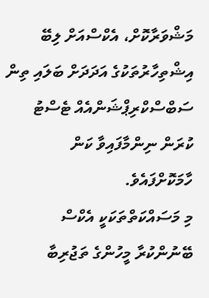މަޝްވަރާކޮށް، އެކްސްއަށް ލިބޭ އިޝްތިހާރުތަކުގެ އަދަދަށް ބަލައި ތިން ސަބްސްކްރިޕްޝަންއެއް ޓެސްޓު ކުރަން ނިންމާފައިވާ ކަން ހާމަކޮށްފައެވެ.
މި މަސައްކަތްތަކަކީ އެކްސް ބޭނުންކުރާ މީހުންގެ ތަޖުރިބާ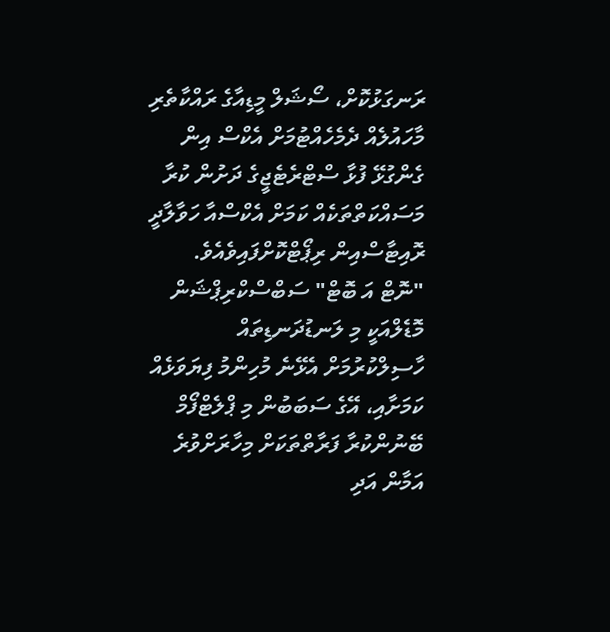ރަނގަޅުކޮށް، ސޯޝަލް މީޑިއާގެ ރައްކާތެރި މާހައުލެއް ދެމެހެއްޓުމަށް އެކްސް އިން ގެންގުޅޭ ފުޅާ ސްޓްރެޓެޖީގެ ދަށުން ކުރާ މަސައްކަތްތަކެއް ކަމަށް އެކްސްއާ ހަވާލާދީ ރޮއިޓާސްއިން ރިޕޯޓްކޮށްފައިވެއެވެ.
"ނޮޓް އަ ބޮޓް" ސަބްސްކްރިޕްޝަން މޮޑެލްއަކީ މި ލަނޑުދަނޑިތައް ހާސިލްކުރުމަށް އެޅޭނެ މުހިންމު ފިޔަވަޅެއް ކަމަށާއި، އޭގެ ސަބަބުން މި ޕްލެޓްފޯމް ބޭނުންކުރާ ފަރާތްތަކަށް މިހާރަށްވުރެ އަމާން އަދި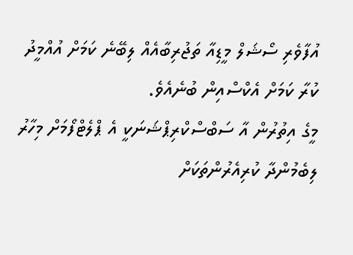އުފާވެރި ސޯޝަލް މީޑިއާ ތަޖުރިބާއެއް ލިބޭނެ ކަމަށް އުއްމީދު ކުރާ ކަމަށް އެކްސްއިން ބުނެއެވެ.
މީގެ އިތުރުން އާ ސަބްސްކްރިޕްޝަނަކީ އެ ޕްލެޓްފޯމަށް މިހާރު ލިބެމުންދާ ކުރިއެރުންތަކަށް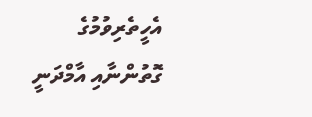އެހީތެރިވުމުގެ ގޮތުންނާއި އާމްދަނީ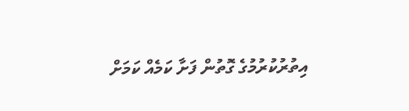އިތުރުކުރުމުގެ ގޮތުން ފަށާ ކަމެއް ކަމަށް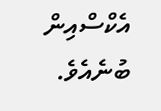އެކްސްއިން ބުނެއެވެ.